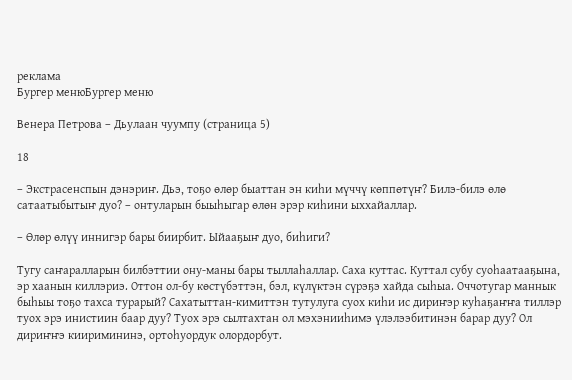реклама
Бургер менюБургер меню

Венера Петрова – Дьулаан чуумпу (страница 5)

18

– Экстрасенспын дэнэриҥ. Дьэ, тоҕо өлөр быаттан эн киһи мүччү көппөтүҥ? Билэ-билэ өлө сатаатыбытыҥ дуо? – онтуларын быыһыгар өлөн эрэр киһини ыххайаллар.

– Өлөр өлүү иннигэр бары биирбит. Ыйааҕыҥ дуо, биһиги?

Тугу саҥаралларын билбэттии ону-маны бары тыллаһаллар. Саха куттас. Куттал субу суоһаатааҕына, эр хаанын киллэриэ. Оттон ол-бу көстүбэттэн, бэл, күлүктэн сүрэҕэ хайда сыһыа. Оччотугар маннык быһыы тоҕо тахса турарый? Сахатыттан-кимиттэн тутулуга суох киһи ис дириҥэр куһаҕаҥҥа тиллэр туох эрэ инистиин баар дуу? Туох эрэ сылтахтан ол мэхэнииһимэ үлэлээбитинэн барар дуу? Ол дириҥҥэ кииримининэ, ортоһуордук олордорбут.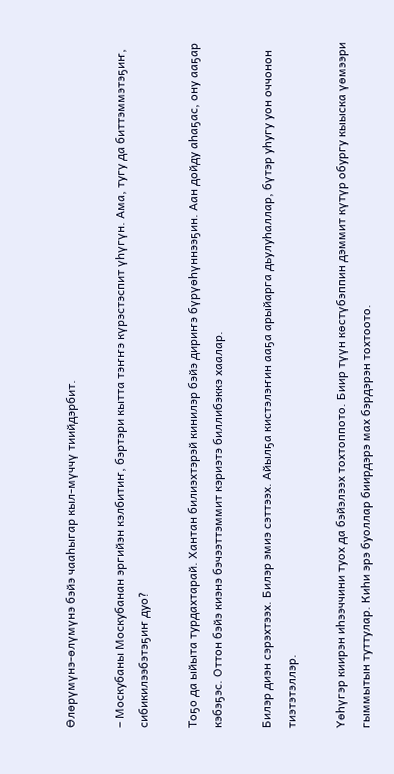Өлөрүмүнэ-өлүмүнэ бэйэ чааһыгар кыл-мүччү тиийдэрбит.

– Москубаны Москубанан эргийэн кэлбитиҥ, бэртэри кытта тэҥҥэ күрэстэспит үһүгүн. Ама, тугу да биттэммэтэҕиҥ, сибикилээбэтэҕиҥ дуо?

Тоҕо да ыйыта турдахтарай. Хантан билиэхтэрэй кинилэр бэйэ дириҥэ бүрүөһүннээҕин. Аан дойду аһаҕас, ону ааҕар кэбэҕэс. Оттон бэйэ киэнэ бэчээттэммит кэриэтэ биллибэккэ хаалар.

Билэр диэн сэрэхтээх. Билэр эмиэ сэттээх. Айылҕа кистэлэҥин ааҕа арыйарга дьулуһаллар, бүтэр уһугу уон оччонон тиэтэтэллэр.

Үөһүгэр киирэн иһээччини туох да бэйэлээх тохтоппото. Биир түүн көстүбэппин дэммит күтүр обургу кыыска үөмээри гыммытын туттулар. Киһи эрэ буоллар биирдэрэ мах бэрдэрэн тохтоото.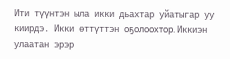Ити түүнтэн ыла икки дьахтар уйатыгар уу киирдэ. Икки өттүттэн оҕолоохтор. Иккиэн улаатан эрэр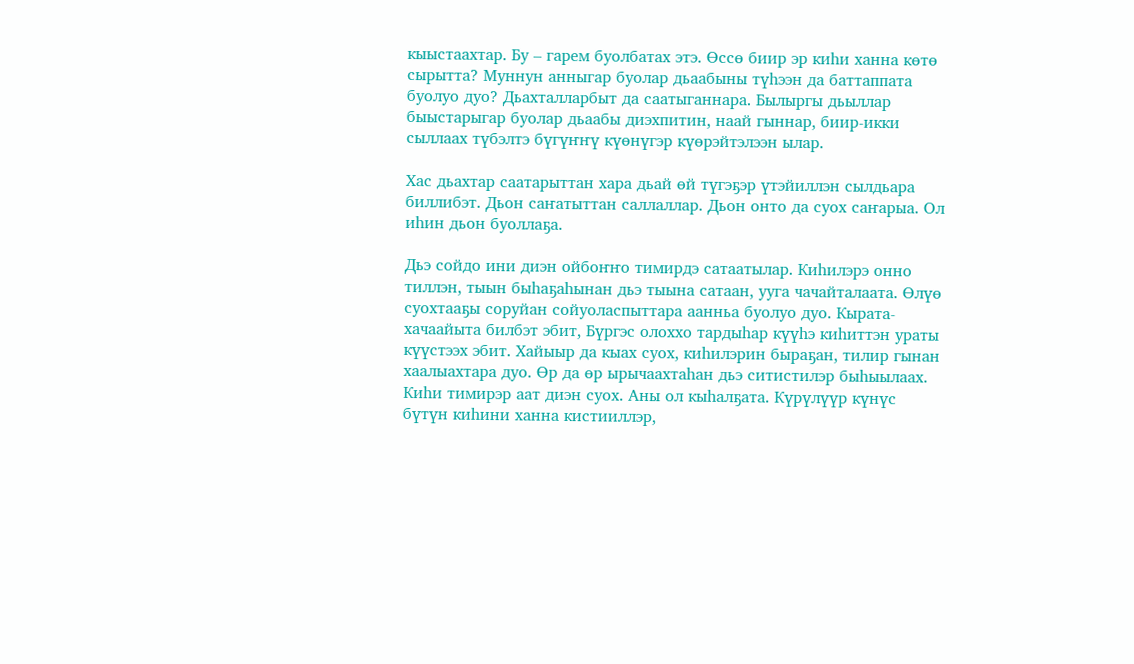кыыстаахтар. Бу – гарем буолбатах этэ. Өссө биир эр киһи ханна көтө сырытта? Муннун анныгар буолар дьаабыны түһээн да баттаппата буолуо дуо? Дьахталларбыт да саатыганнара. Былыргы дьыллар быыстарыгар буолар дьаабы диэхпитин, наай гыннар, биир-икки сыллаах түбэлтэ бүгүҥҥү күөнүгэр күөрэйтэлээн ылар.

Хас дьахтар саатарыттан хара дьай өй түгэҕэр үтэйиллэн сылдьара биллибэт. Дьон саҥатыттан саллаллар. Дьон онто да суох саҥарыа. Ол иһин дьон буоллаҕа.

Дьэ сойдо ини диэн ойбоҥҥо тимирдэ сатаатылар. Киһилэрэ онно тиллэн, тыын быһаҕаһынан дьэ тыына сатаан, ууга чачайталаата. Өлүө суохтааҕы соруйан сойуоласпыттара аанньа буолуо дуо. Кырата-хачаайыта билбэт эбит, Бүргэс олоххо тардыһар күүһэ киһиттэн ураты күүстээх эбит. Хайыыр да кыах суох, киһилэрин быраҕан, тилир гынан хаалыахтара дуо. Өр да өр ырычаахтаһан дьэ ситистилэр быһыылаах. Киһи тимирэр аат диэн суох. Аны ол кыһалҕата. Күрүлүүр күнүс бүтүн киһини ханна кистииллэр,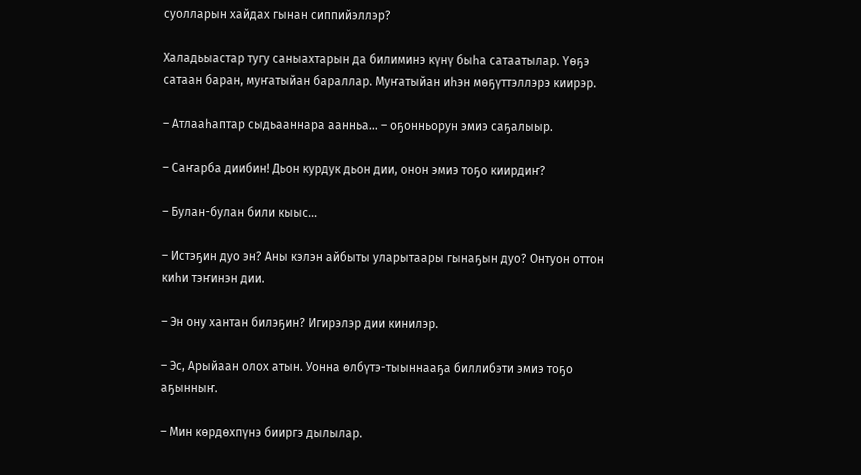суолларын хайдах гынан сиппийэллэр?

Халадьыастар тугу саныахтарын да билиминэ күнү быһа сатаатылар. Үөҕэ сатаан баран, муҥатыйан бараллар. Муҥатыйан иһэн мөҕүттэллэрэ киирэр.

– Атлааһаптар сыдьааннара аанньа… – оҕонньорун эмиэ саҕалыыр.

– Саҥарба диибин! Дьон курдук дьон дии, онон эмиэ тоҕо киирдиҥ?

– Булан-булан били кыыс…

– Истэҕин дуо эн? Аны кэлэн айбыты уларытаары гынаҕын дуо? Онтуон оттон киһи тэҥинэн дии.

– Эн ону хантан билэҕин? Игирэлэр дии кинилэр.

– Эс, Арыйаан олох атын. Уонна өлбүтэ-тыыннааҕа биллибэти эмиэ тоҕо аҕынныҥ.

– Мин көрдөхпүнэ бииргэ дылылар.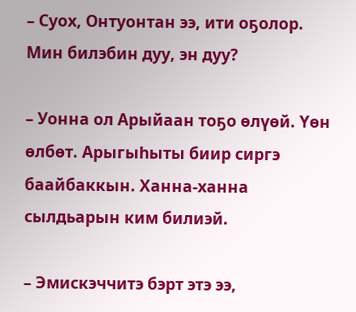– Суох, Онтуонтан ээ, ити оҕолор. Мин билэбин дуу, эн дуу?

– Уонна ол Арыйаан тоҕо өлүөй. Үөн өлбөт. Арыгыһыты биир сиргэ баайбаккын. Ханна-ханна сылдьарын ким билиэй.

– Эмискэччитэ бэрт этэ ээ,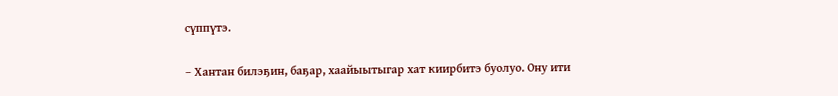сүппүтэ.

– Хантан билэҕин, баҕар, хаайыытыгар хат киирбитэ буолуо. Ону ити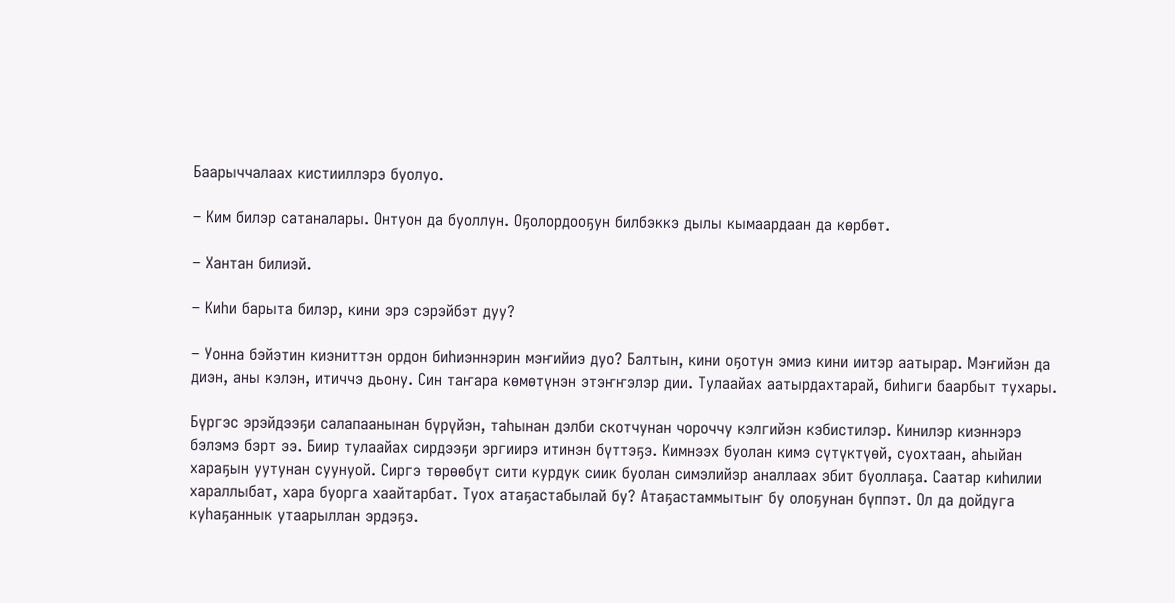Баарыччалаах кистииллэрэ буолуо.

– Ким билэр сатаналары. Онтуон да буоллун. Оҕолордооҕун билбэккэ дылы кымаардаан да көрбөт.

– Хантан билиэй.

– Киһи барыта билэр, кини эрэ сэрэйбэт дуу?

– Уонна бэйэтин киэниттэн ордон биһиэннэрин мэҥийиэ дуо? Балтын, кини оҕотун эмиэ кини иитэр аатырар. Мэҥийэн да диэн, аны кэлэн, итиччэ дьону. Син таҥара көмөтүнэн этэҥҥэлэр дии. Тулаайах аатырдахтарай, биһиги баарбыт тухары.

Бүргэс эрэйдээҕи салапаанынан бүрүйэн, таһынан дэлби скотчунан чороччу кэлгийэн кэбистилэр. Кинилэр киэннэрэ бэлэмэ бэрт ээ. Биир тулаайах сирдээҕи эргиирэ итинэн бүттэҕэ. Кимнээх буолан кимэ сүтүктүөй, суохтаан, аһыйан хараҕын уутунан суунуой. Сиргэ төрөөбүт сити курдук сиик буолан симэлийэр аналлаах эбит буоллаҕа. Саатар киһилии хараллыбат, хара буорга хаайтарбат. Туох атаҕастабылай бу? Атаҕастаммытыҥ бу олоҕунан бүппэт. Ол да дойдуга куһаҕаннык утаарыллан эрдэҕэ.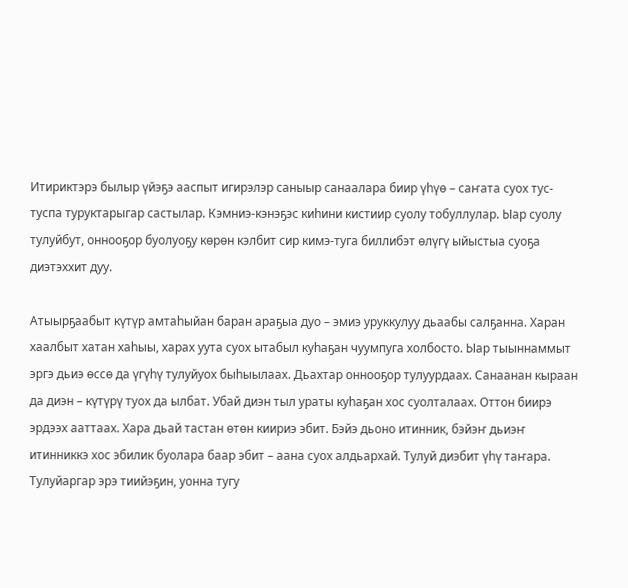Итириктэрэ былыр үйэҕэ ааспыт игирэлэр саныыр санаалара биир үһүө – саҥата суох тус-туспа туруктарыгар састылар. Кэмниэ-кэнэҕэс киһини кистиир суолу тобуллулар. Ыар суолу тулуйбут, оннооҕор буолуоҕу көрөн кэлбит сир кимэ-туга биллибэт өлүгү ыйыстыа суоҕа диэтэххит дуу.

Атыырҕаабыт күтүр амтаһыйан баран араҕыа дуо – эмиэ уруккулуу дьаабы салҕанна. Харан хаалбыт хатан хаһыы, харах уута суох ытабыл куһаҕан чуумпуга холбосто. Ыар тыыннаммыт эргэ дьиэ өссө да үгүһү тулуйуох быһыылаах. Дьахтар оннооҕор тулуурдаах. Санаанан кыраан да диэн – күтүрү туох да ылбат. Убай диэн тыл ураты куһаҕан хос суолталаах. Оттон биирэ эрдээх ааттаах. Хара дьай тастан өтөн киириэ эбит. Бэйэ дьоно итинник, бэйэҥ дьиэҥ итинниккэ хос эбилик буолара баар эбит – аана суох алдьархай. Тулуй диэбит үһү таҥара. Тулуйаргар эрэ тиийэҕин, уонна тугу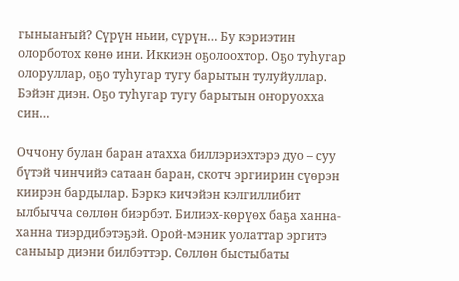гыныаҥый? Сүрүн ньии, сүрүн… Бу кэриэтин олорботох көнө ини. Иккиэн оҕолоохтор. Оҕо туһугар олоруллар, оҕо туһугар тугу барытын тулуйуллар. Бэйэҥ диэн. Оҕо туһугар тугу барытын оҥоруохха син…

Оччону булан баран атахха биллэриэхтэрэ дуо – суу бүтэй чинчийэ сатаан баран, скотч эргиирин сүөрэн киирэн бардылар. Бэркэ кичэйэн кэлгиллибит ылбычча сөллөн биэрбэт. Билиэх-көрүөх баҕа ханна-ханна тиэрдибэтэҕэй. Орой-мэник уолаттар эргитэ саныыр диэни билбэттэр. Сөллөн быстыбаты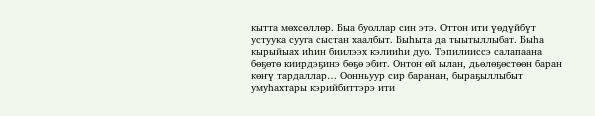кытта мөхсөллөр. Быа буоллар син этэ. Оттон ити үөдүйбүт устуука сууга сыстан хаалбыт. Быһыта да тыытыллыбат. Быһа кырыйыах иһин биилээх кэлииһи дуо. Тэпилииссэ салапаана бөҕөтө киирдэҕинэ бөҕө эбит. Онтон өй ылан, дьөлөҕөстөөн баран көҥү тардаллар… Оонньуур сир баранан, быраҕыллыбыт умуһахтары кэрийбиттэрэ ити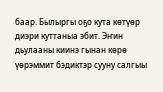баар. Былыргы оҕо кута көтүөр диэри куттаныа эбит. Эҥин дьулааны киинэ гынан көрө үөрэммит бэдиктэр сууну салгыы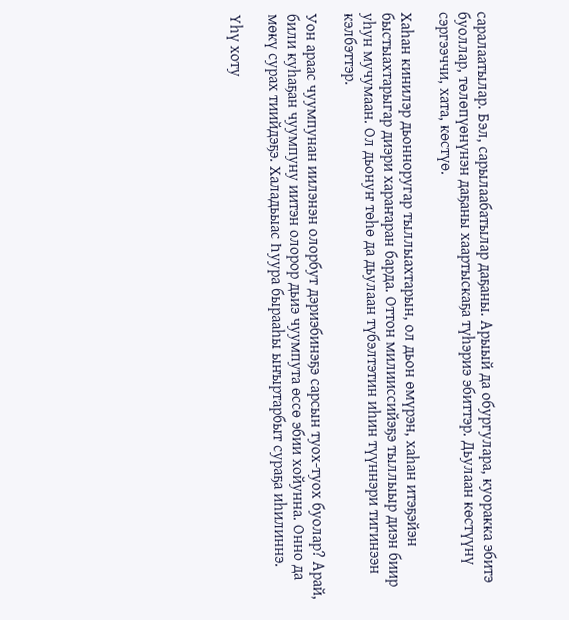саралаатылар. Бэл, сарылаабатылар даҕаны. Арыый да обургулара, куоракка эбитэ буоллар, төлөпүөнүнэн даҕаны хаартыскаҕа түһэриэ эбиттэр. Дьулаан көстүүнү сэргээччи, хата, көстүө.

Хаһан кинилэр дьонноругар тыллыахтарын, ол дьон өмүрэн, хаһан итэҕэйэн быстыахтарыгар диэри хараҥаран барда. Оттон милииссийэҕэ тыллыыр диэн биир уһун мучумаан. Ол дьонуҥ төһө да дьулаан түбэлтэтин иһин түүннэри тигинээн кэлбэттэр.

Уон араас чуумпунан иилэнэн олорбут дэриэбинэҕэ сарсын туох-туох буолар? Арай, били куһаҕан чуумпуну иитэн олорор дьиэ чуумпута өссө эбии хойунна. Онно да мөкү сурах тиийдэҕэ. Халадьыас Һуура бырааһы ыҥыртарбыт сураҕа иһилиннэ.

Үһү хоту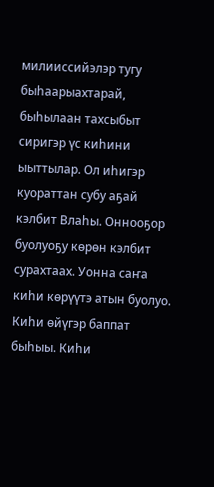милииссийэлэр тугу быһаарыахтарай, быһылаан тахсыбыт сиригэр үс киһини ыыттылар. Ол иһигэр куораттан субу аҕай кэлбит Влаһы. Оннооҕор буолуоҕу көрөн кэлбит сурахтаах. Уонна саҥа киһи көрүүтэ атын буолуо. Киһи өйүгэр баппат быһыы. Киһи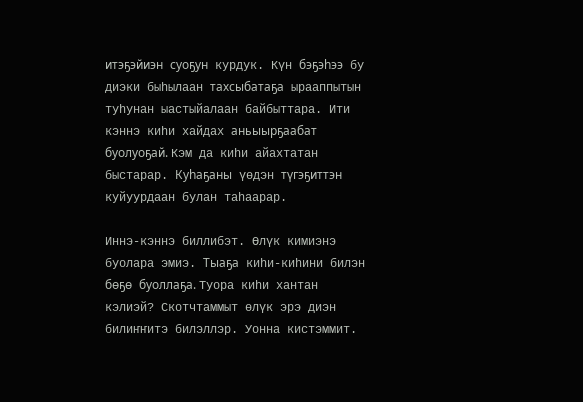итэҕэйиэн суоҕун курдук. Күн бэҕэһээ бу диэки быһылаан тахсыбатаҕа ырааппытын туһунан ыастыйалаан байбыттара. Ити кэннэ киһи хайдах аньыырҕаабат буолуоҕай. Кэм да киһи айахтатан быстарар. Куһаҕаны үөдэн түгэҕиттэн куйуурдаан булан таһаарар.

Иннэ-кэннэ биллибэт. Өлүк кимиэнэ буолара эмиэ. Тыаҕа киһи-киһини билэн бөҕө буоллаҕа. Туора киһи хантан кэлиэй? Скотчтаммыт өлүк эрэ диэн билиҥҥитэ билэллэр. Уонна кистэммит.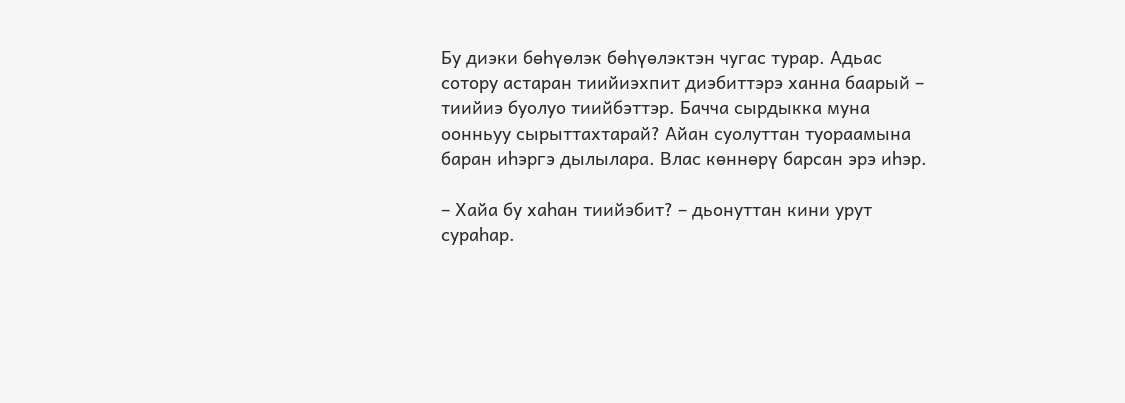Бу диэки бөһүөлэк бөһүөлэктэн чугас турар. Адьас сотору астаран тиийиэхпит диэбиттэрэ ханна баарый – тиийиэ буолуо тиийбэттэр. Бачча сырдыкка муна оонньуу сырыттахтарай? Айан суолуттан туораамына баран иһэргэ дылылара. Влас көннөрү барсан эрэ иһэр.

– Хайа бу хаһан тиийэбит? – дьонуттан кини урут сураһар.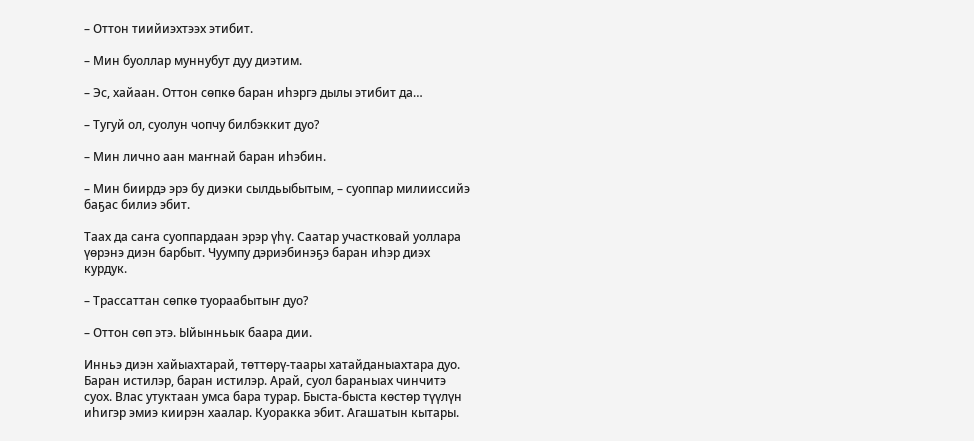– Оттон тиийиэхтээх этибит.

– Мин буоллар муннубут дуу диэтим.

– Эс, хайаан. Оттон сөпкө баран иһэргэ дылы этибит да…

– Тугуй ол, суолун чопчу билбэккит дуо?

– Мин лично аан маҥнай баран иһэбин.

– Мин биирдэ эрэ бу диэки сылдьыбытым, – суоппар милииссийэ баҕас билиэ эбит.

Таах да саҥа суоппардаан эрэр үһү. Саатар участковай уоллара үөрэнэ диэн барбыт. Чуумпу дэриэбинэҕэ баран иһэр диэх курдук.

– Трассаттан сөпкө туораабытыҥ дуо?

– Оттон сөп этэ. Ыйынньык баара дии.

Инньэ диэн хайыахтарай, төттөрү-таары хатайданыахтара дуо. Баран истилэр, баран истилэр. Арай, суол бараныах чинчитэ суох. Влас утуктаан умса бара турар. Быста-быста көстөр түүлүн иһигэр эмиэ киирэн хаалар. Куоракка эбит. Агашатын кытары.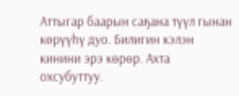Аттыгар баарын саҕана түүл гынан көрүүһү дуо. Билигин кэлэн кинини эрэ көрөр. Ахта охсубуттуу.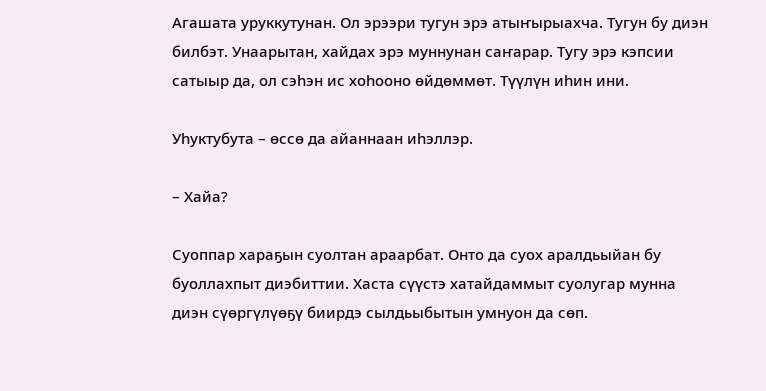Агашата уруккутунан. Ол эрээри тугун эрэ атыҥырыахча. Тугун бу диэн билбэт. Унаарытан, хайдах эрэ муннунан саҥарар. Тугу эрэ кэпсии сатыыр да, ол сэһэн ис хоһооно өйдөммөт. Түүлүн иһин ини.

Уһуктубута – өссө да айаннаан иһэллэр.

– Хайа?

Суоппар хараҕын суолтан араарбат. Онто да суох аралдьыйан бу буоллахпыт диэбиттии. Хаста сүүстэ хатайдаммыт суолугар мунна диэн сүөргүлүөҕү биирдэ сылдьыбытын умнуон да сөп.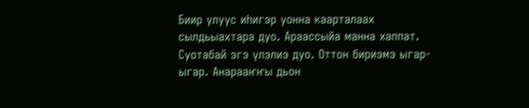Биир улуус иһигэр уонна каарталаах сылдьыахтара дуо. Араассыйа манна хаппат. Суотабай эгэ үлэлиэ дуо. Оттон бириэмэ ыгар-ыгар. Анарааҥҥы дьон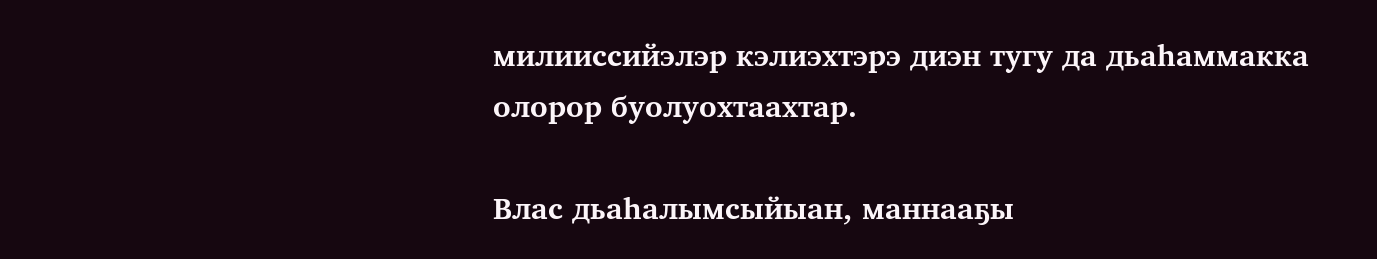милииссийэлэр кэлиэхтэрэ диэн тугу да дьаһаммакка олорор буолуохтаахтар.

Влас дьаһалымсыйыан, маннааҕы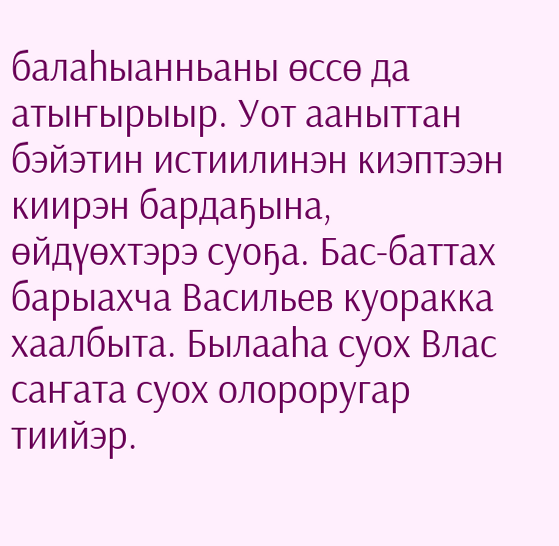балаһыанньаны өссө да атыҥырыыр. Уот ааныттан бэйэтин истиилинэн киэптээн киирэн бардаҕына, өйдүөхтэрэ суоҕа. Бас-баттах барыахча Васильев куоракка хаалбыта. Былааһа суох Влас саҥата суох олороругар тиийэр.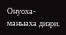Онуоха-маныаха диэри.